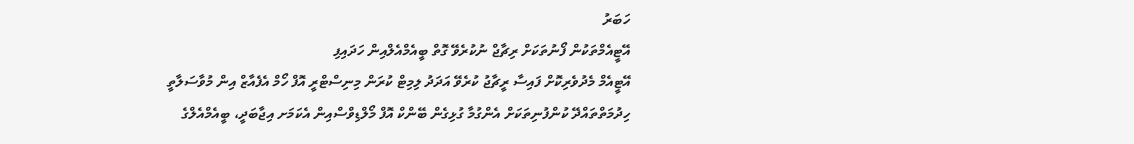ހަބަރު
އޭޓީއެމްތަކުން ފޯނުތަކަށް ރިޗާޖް ނުކުރެވޭ ގޮތް ބީއެމްއެލްއިން ހަދައިފި
އޭޓީއެމް މެދުވެރިކޮށް ފައިސާ ރީޗާޖު ކުރެވޭ އަދަދު ލިމިޓް ކުރަން މިނިސްޓްރީ އޮފް ހޯމް އެފެއާޒް އިން މުވާސަލާތީ ހިދުމަތްތައްދޭ ކުންފުނިތަކަށް އެންގުމާ ގުޅިގެން ބޭންކް އޮފް މޯލްޑިވްސްއިން އެކަމަށ އިޖާބަދީ، ބީއެމްއެލްގެ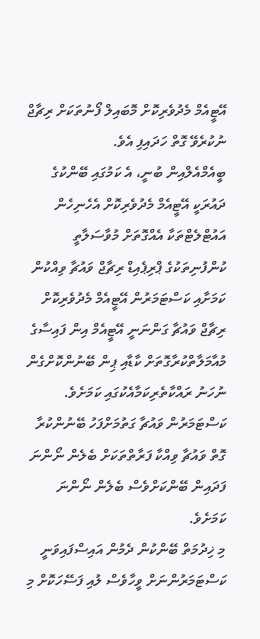އޭޓީއެމް މެދުވެރިކޮށް މޮބައިލް ފޯނުތަކަށް ރިޗާޖް ނުކުރެވޭ ގޮތް ހަދައިފި އެވެ.
ބީއެމްއެލްއިން ބުނީ، އެ ކަމުގައި ބޭންކުގެ ދައުރަކީ އޭޓީއެމް މެދުވެރިކޮށް އެހެނިހެން އައުޓްލެޓްތަކާ އެއްގޮތަށް މުވާސަލާތީ ކުންފުނިތަކުގެ ޕްރިޕެއިޑް ރިޗާޖް ވައުޗާ ވިއްކުން ކަމަށާއި ކަސްޓަމަރުން އޭޓީއެމް މެދުވެރިކޮށް ރިޗާޖް ވައުޗާ ގަންނަނީ އޭޓީއެމް އިން ފައިސާގެ މުއާމަލާތްކުރާގޮތަށް ކާޑާއި ޕިން ބޭނުންކޮށްގެން ނުހަނު ރައްކާތެރިކަމާއެކުގައި ކަމަށެވެ. ކަސްޓަމަރުން ވައުޗާ ގަތުމަށްފަހު ބޭނުންކުރާ ގޮތް ވައުޗާ ވިއްކާ ފަރާތްތަކަށް ބެލެން ނޯންނަ ފަދައިން ބޭންކަށްވެސް ބެލެން ނޯންނަ ކަމަށެވެ.
މި ޚިދުމަތް ބޭންކުން ދެމުން އައިސްފައިވަނީ ކަސްޓަމަރުންނަށް ވީހާވެސް ލުއި ފަސޭހަކޮށް މި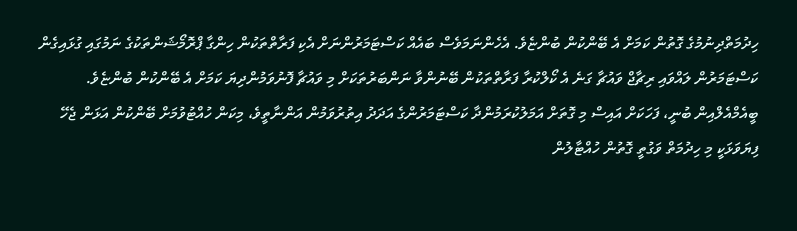ހިދުމަތްދިނުމުގެ ގޮތުން ކަމަށް އެ ބޭންކުން ބުންޏެވެ. އެހެންނަމަވެސް ބައެއް ކަސްޓަމަރުންނަށް އެކި ފަރާތްތަކުން ހިންގާ ޕްރޮމޯޝަންތަކުގެ ނަމުގައި ގުޅައިގެން ކަސްޓަމަރުން ލައްވައި ރިޗާޖް ވައުޗާ ގަނެ އެ ކޯލްކުރާ ފަރާތްތަކުން ބޭނުންވާ ނަންބަރުތަކަށް މި ވައުޗާ ފޮނުވަމުންދިޔަ ކަމަށް އެ ބޭންކުން ބުންޏެވެ.
ބީއެމްއެލްއިން ބުނީ، ފަހަކަށް އައިސް މި ގޮތަށް އަމަލުކުރަމުންދާ ކަސްޓަމަރުންގެ އަދަދު އިތުރުވަމުން އަންނާތީވެ، މިކަން ހުއްޓުވުމަށް ބޭންކުން އަޅަން ޖެހޭ ފިޔަވަޅަކީ މި ހިދުމަތް ވަގުތީ ގޮތުން ހުއްޓާލުން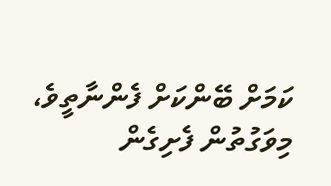ކަމަށް ބޭންކަށް ފެންނާތީވެ، މިވަގުތުން ފެށިގެން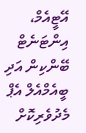އޭޓީއެމް، އިންޓަނެޓް ބޭންކިން އަދި ބީއެމްއެލް އެޕް މެދުވެރިކޮށް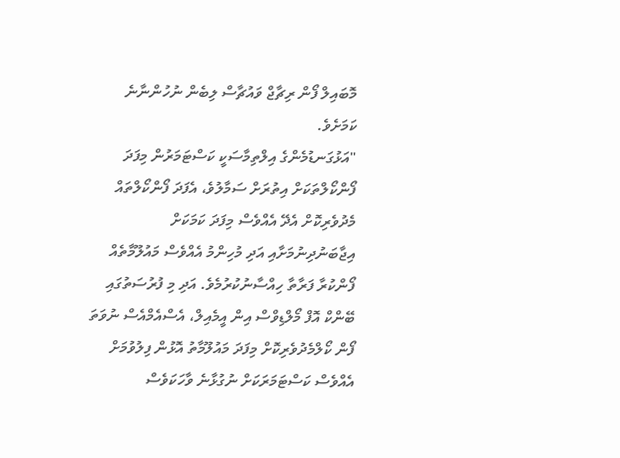މޮބައިލް ފޯން ރިޗާޖް ވައުޗާސް ލިބެން ނުހުންނާނެ ކަމަށެވެ.
"އަޅުގަނޑުމެންގެ އިލްތިމާސަކީ ކަސްޓަމަރުން މިފަދަ ފޯންކޯލްތަކަށް އިތުރަށް ސަމާލުވެ، އެފަދަ ފޯންކޯލްތައް މެދުވެރިކޮށް އެދޭ އެއްވެސް މިފަދަ ކަމަކަށް އިޖާބަނުދިނުމަށާއި އަދި މުހިންމު އެއްވެސް މައުލޫމާތެއް ފޯންކުރާ ފަރާތާ ހިއްސާނުކުރުމެވެ. އަދި މި ފުރުސަތުގައި ބޭންކް އޮފް މޯލްޑިވްސް އިން އީމެއިލް، އެސްއެމްއެސް ނުވަތަ ފޯން ކޯލްމެދުވެރިކޮށް މިފަދަ މައުލޫމާތު އޮޅުން ފިލުވުމަށް އެއްވެސް ކަސްޓަމަރަކަށް ނުގުޅާނެ ވާހަކަވެސް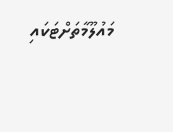މައުލޫމާތަށްޓަކައި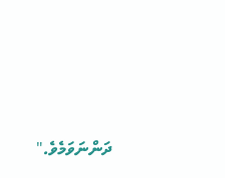ދަންނަވަމެވެ."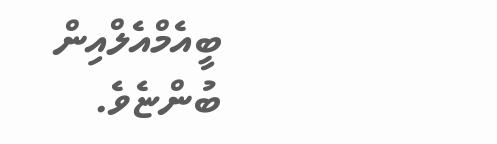ބީއެމްއެލްއިން ބުންޏެވެ.